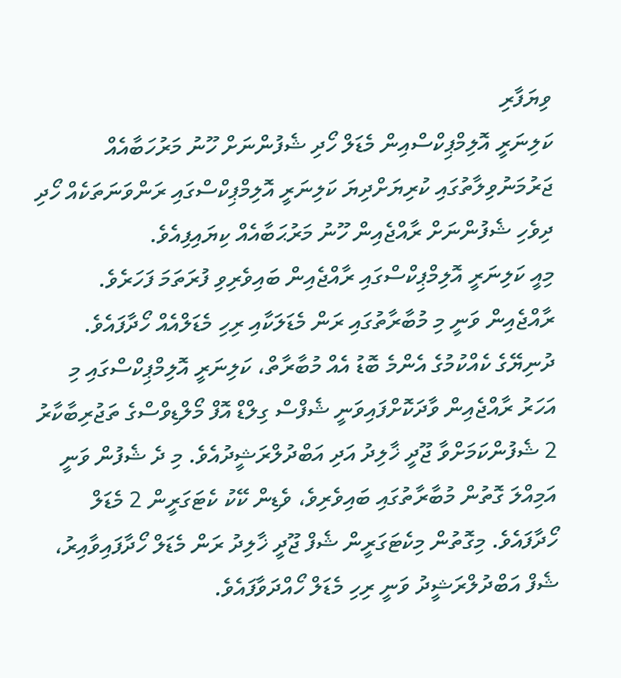ވިޔަފާރި
ކަލިނަރީ އޮލިމްޕިކްސްއިން މެޑަލް ހޯދި ޝެފުންނަށް ހޫނު މަރުހަބާއެއް
ޖަރުމަނުވިލާތުގައި ކުރިޔަށްދިޔަ ކަލިނަރީ އޮލިމްޕިކްސްގައި ރަންވަނަތަކެއް ހޯދި ދިވެހި ޝެފުންނަށް ރާއްޖެއިން ހޫނު މަރުޙަބާއެއް ކިޔައިފިއެވެ.
މިއީ ކަލިނަރީ އޮލިމްޕިކްސްގައި ރާއްޖެއިން ބައިވެރިވި ފުރަތަމަ ފަހަރެވެ. ރާއްޖެއިން ވަނީ މި މުބާރާތުގައި ރަން މެޑަލަކާއި ރިހި މެޑަލްއެއް ހޯދާފައެވެ.
ދުނިޔޭގެ ކެއްކުމުގެ އެންމެ ބޮޑު އެއް މުބާރާތް، ކަލިނަރީ އޮލިމްޕިކްސްގައި މި އަހަރު ރާއްޖެއިން ވާދަކޮށްފައިވަނީ ޝެފްސް ގިލްޑް އޮފް މޯލްޑިވްސްގެ ތަޖުރިބާކާރު 2 ޝެފުންކަމަށްވާ ޖޫދީ ޚާލިދު އަދި އަބްދުލްރަޝީދުއެވެ. މި ދެ ޝެފުން ވަނީ އަމިއްލަ ގޮތުން މުބާރާތުގައި ބައިވެރިވެ، ވެޑިން ކޭކު ކެޓަގަރީން 2 މެޑަލް ހޯދާފައެވެ. މިގޮތުން މިކެޓަގަރީން ޝެފް ޖޫދީ ޚާލިދު ރަން މެޑަލް ހޯދާފައިވާއިރު، ޝެފް އަބްދުލްރަޝީދު ވަނީ ރިހި މެޑަލް ހޯއްދަވާފައެވެ.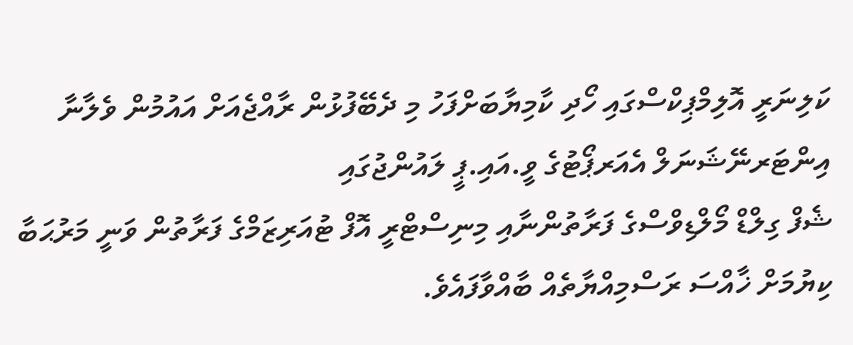ކަލިނަރީ އޮލިމްޕިކްސްގައި ހޯދި ކާމިޔާބަށްފަހު މި ދެބޭފުޅުން ރާއްޖެއަށް އައުމުން ވެލާނާ އިންޓަރނޭޝަނަލް އެއަރޕޯޓުގެ ވީ.އައި.ޕީ ލައުންޖުގައި
ޝެފް ގިލްޑް މޯލްޑިވްސްގެ ފަރާތުންނާއި މިނިސްޓްރީ އޮފް ޓުއަރިޒަމްގެ ފަރާތުން ވަނީ މަރުޙަބާ ކިޔުމަށް ޚާއްސަ ރަސްމިއްޔާތެއް ބާއްވާފައެވެ.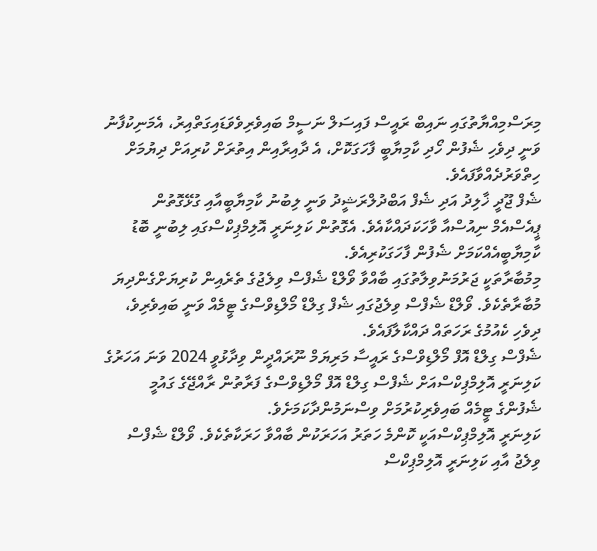މިރަސްމިއްޔާތުގައި ނައިބް ރައީސް ފައިސަލް ނަސީމް ބައިވެރިވެވަޑައިގަތްއިރު، އެމަނިކުފާނު ވަނީ ދިވެހި ޝެފުން ހޯދި ކާމިޔާބީ ފާހަގަކޮށް، އެ ދާއިރާއިން އިތުރަށް ކުރިއަށް ދިޔުމަށް ހިތްވަރުދެއްވާފައެވެ.
ޝެފް ޖޫދީ ޚާލިދު އަދި ޝެފް އަބްދުލްރަޝީދު ވަނީ ލިބުނު ކާމިޔާބީއާއި ގުޅޭގޮތުން ޕީއެސްއެމް ނިއުސްއާ ވާހަކަދައްކާއެވެ. އެގޮތުން ކަލިނަރީ އޮލިމްޕިކްސްގައި ލިބުނީ ބޮޑު ކާމިޔާބީއެއްކަމަށް ޝެފުން ފާހަގަކުރިއެވެ.
މިމުބާރާތަކީ ޖަރުމަނުވިލާތުގައި ބާއްވާ ވޯލްޑް ޝެފްސް ވިލެޖުގެ ތެރެއިން ކުރިޔަށްގެންދިޔަ މުބާރާތެކެވެ. ވޯލްޑް ޝެފްސް ވިލެޖުގައި ޝެފް ގިލްޑް މޯލްޑިވްސްގެ ޓީމެއް ވަނީ ބައިވެރިވެ، ދިވެހި ކެއުމުގެ ރަހަތައް ދައްކާލާފައެވެ.
ޝެފްސް ގިލްޑް އޮފް މޯލްޑިވްސްގެ ރައީސާ މަރިޔަމް ނޫރައްދީން ވިދާޅުވީ 2024 ވަނަ އަހަރުގެ ކަލިނަރީ އޮލިމްޕިކްސްއަށް ޝެފްސް ގިލްޑް އޮފް މޯލްޑިވްސްގެ ފަރާތުން ރާއްޖޭގެ ގައުމީ ޝެފުންގެ ޓީމެއް ބައިވެރިކުރުމަށް ވިސްނަމުންދާކަމަށެވެ.
ކަލިނަރީ އޮލިމްޕިކްސްއަކީ ކޮންމެ ހަތަރު އަހަރަކުން ބާއްވާ ހަރަކާތެކެވެ. ވޯލްޑް ޝެފްސް ވިލެޖު އާއި ކަލިނަރީ އޮލިމްޕިކްސް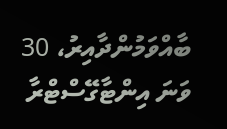ބާއްވަމުންދާއިރު، 30 ވަނަ އިންޓާގޭސްޓްރާ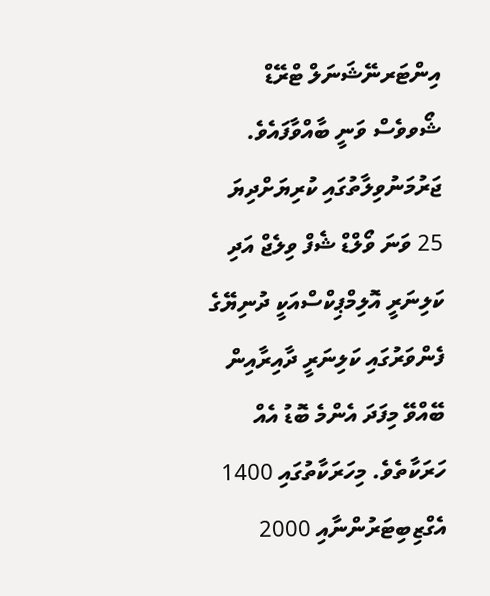އިންޓަރނޭޝަނަލް ޓްރޭޑް ޝޯވވެސް ވަނީ ބާއްވާފައެވެ.
ޖަރުމަނުވިލާތުގައި ކުރިޔަށްދިޔަ 25 ވަނަ ވޯލްޑް ޝެފް ވިލެޖް އަދި ކަލިނަރީ އޮލިމްޕިކްސްއަކީ ދުނިޔޭގެ ފެންވަރުގައި ކަލިނަރީ ދާއިރާއިން ބޭއްވޭ މިފަދަ އެންމެ ބޮޑު އެއް ހަރަކާތެވެ. މިހަރަކާތުގައި 1400 އެގްޒިބިޓަރުންނާއި 2000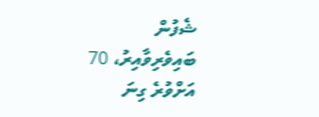ޝެފުން ބައިވެރިވާއިރު، 70 އަށްވުރެ ގިނަ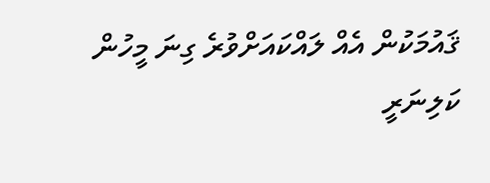ޤައުމަކުން އެއް ލައްކައަށްވުރެ ގިނަ މީހުން ކަލިނަރީ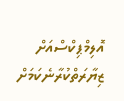އޮލިމްޕިކްސްއަށް ޒިޔާރަތްކުރާނެކަމަށް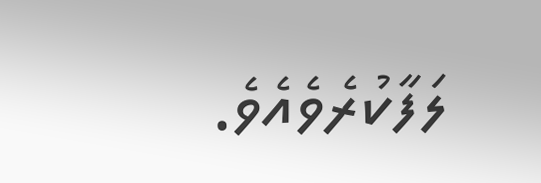ލަފާކުރެވެއެވެ.